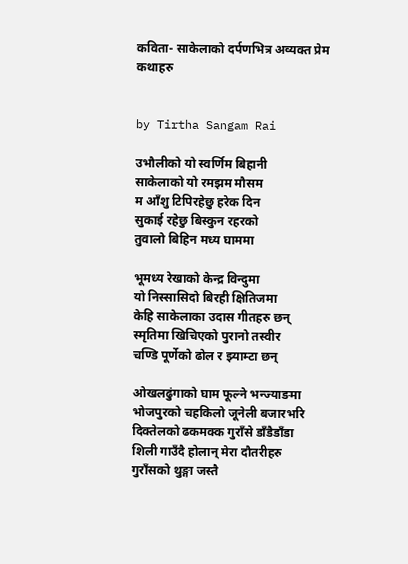कविता- साकेलाको दर्पणभित्र अव्यक्त प्रेम कथाहरु


by Tirtha Sangam Rai

उभौलीको यो स्वर्णिम बिहानी
साकेलाको यो रमझम मौसम
म आँशु टिपिरहेछु हरेक दिन
सुकाई रहेछु बिस्कुन रहरको
तुवालो बिहिन मध्य घाममा

भूमध्य रेखाको केन्द्र विन्दुमा
यो निस्सासिदो बिरही क्षितिजमा
केहि साकेलाका उदास गीतहरु छन्
स्मृतिमा खिचिएको पुरानो तस्वीर
चण्डि पूर्णेको ढोल र झ्याम्टा छन्

ओखलढुंगाको घाम फूल्ने भन्ज्याङमा
भोजपुरको चहकिलो जूनेली बजारभरि
दिक्तेलको ढकमक्क गुराँसे डाँडैडाँडा
शिली गाउँदै होलान् मेरा दौतरीहरु
गुराँसको थुङ्गा जस्तै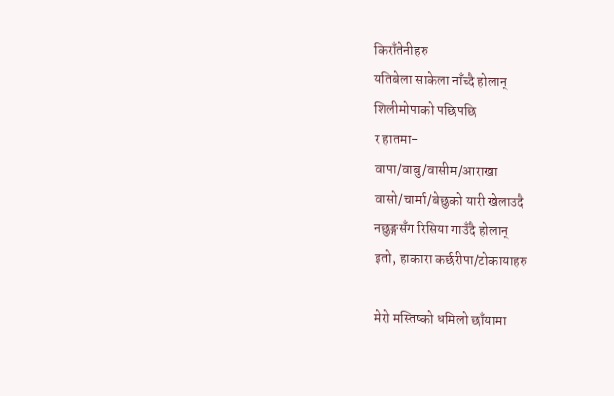किराँतेनीहरु
यतिबेला साकेला नाँच्दै होलान्
शिलीमोपाको पछिपछि
र हातमा-
वापा/वाबु/वासीम/आराखा
वासो/चार्मा/बेछुको यारी खेलाउदै
नछुङ्गसँग रिसिया गाउँदै होलान्
इतो, हाकारा कर्छरीपा/टोकायाहरु

मेरो मस्तिष्को धमिलो छाँयामा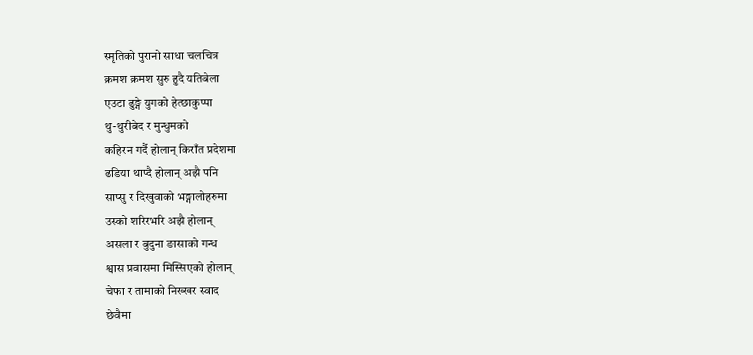स्मृतिको पुरानो साधा चलचित्र
क्रमश क्रमश सुरु हुदै यतिबेला
एउटा ढुङ्गे युगको हेत्छाकुप्पा
थु-थुरीबेद र मुन्धुमको
कहिरन गर्दै होलान् किराँत प्रदेशमा
ढडिया थाप्दै होलान् अझै पनि
साप्सु र दिखुवाको भङ्गालोहरुमा
उस्को शरिरभरि अझै होलान्
असला र बुदुना ङासाको गन्ध
श्वास प्रवासमा मिस्सिएको होलान्
चेफा र तामाको निख्खर स्वाद
छेवैमा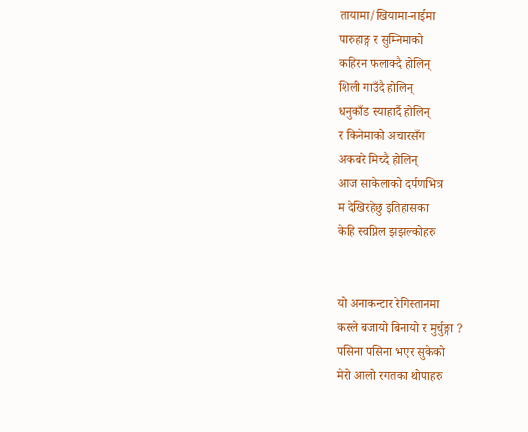तायामा/खियामा-नाईमा
पारुहाङ्ग र सुम्निमाको
कहिरन फलाक्दै होलिन्
शिली गाउँदै होलिन्
धनुकाँड स्याहार्दै होलिन्
र किनेमाको अचारसँग
अकबरे मिच्दै होलिन्
आज साकेलाको दर्पणभित्र
म देखिरहेछु इतिहासका
केहि स्वप्निल झझल्कोहरु


यो अनाकन्टार रेगिस्तानमा
कस्ले बजायो बिनायो र मुर्चुङ्गा ?
पसिना पसिना भएर सुकेको
मेरो आलो रगतका थोपाहरु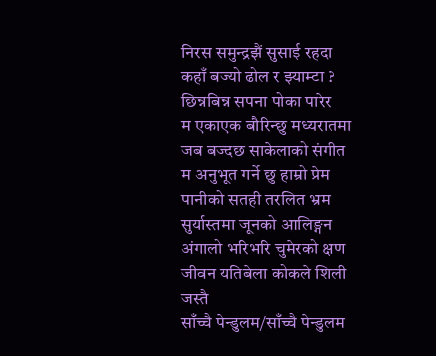निरस समुन्द्रझैं सुसाई रहदा
कहाँ बज्यो ढोल र झ्याम्टा ?
छिन्नबिन्न सपना पोका पारेर
म एकाएक बौरिन्छु मध्यरातमा
जब बज्दछ साकेलाको संगीत
म अनुभूत गर्ने छु हाम्रो प्रेम
पानीको सतही तरलित भ्रम
सुर्यास्तमा जूनको आलिङ्गन
अंगालो भरिभरि चुमेरको क्षण
जीवन यतिबेला कोकले शिली जस्तै
साँच्चै पेन्डुलम/साँच्चै पेन्डुलम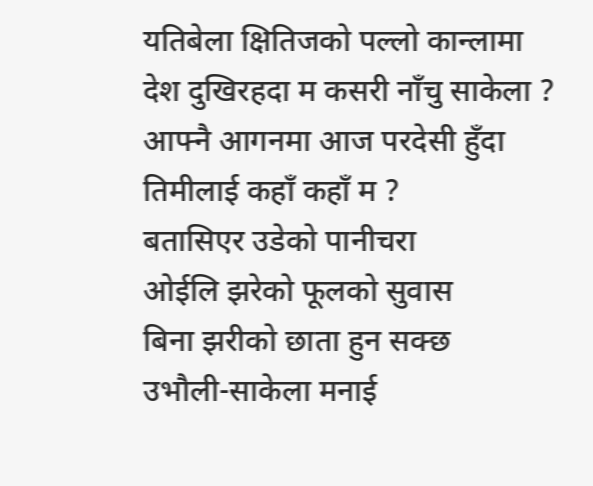यतिबेला क्षितिजको पल्लो कान्लामा
देश दुखिरहदा म कसरी नाँचु साकेला ?
आफ्नै आगनमा आज परदेसी हुँदा
तिमीलाई कहाँ कहाँ म ?
बतासिएर उडेको पानीचरा
ओईलि झरेको फूलको सुवास
बिना झरीको छाता हुन सक्छ
उभौली-साकेला मनाई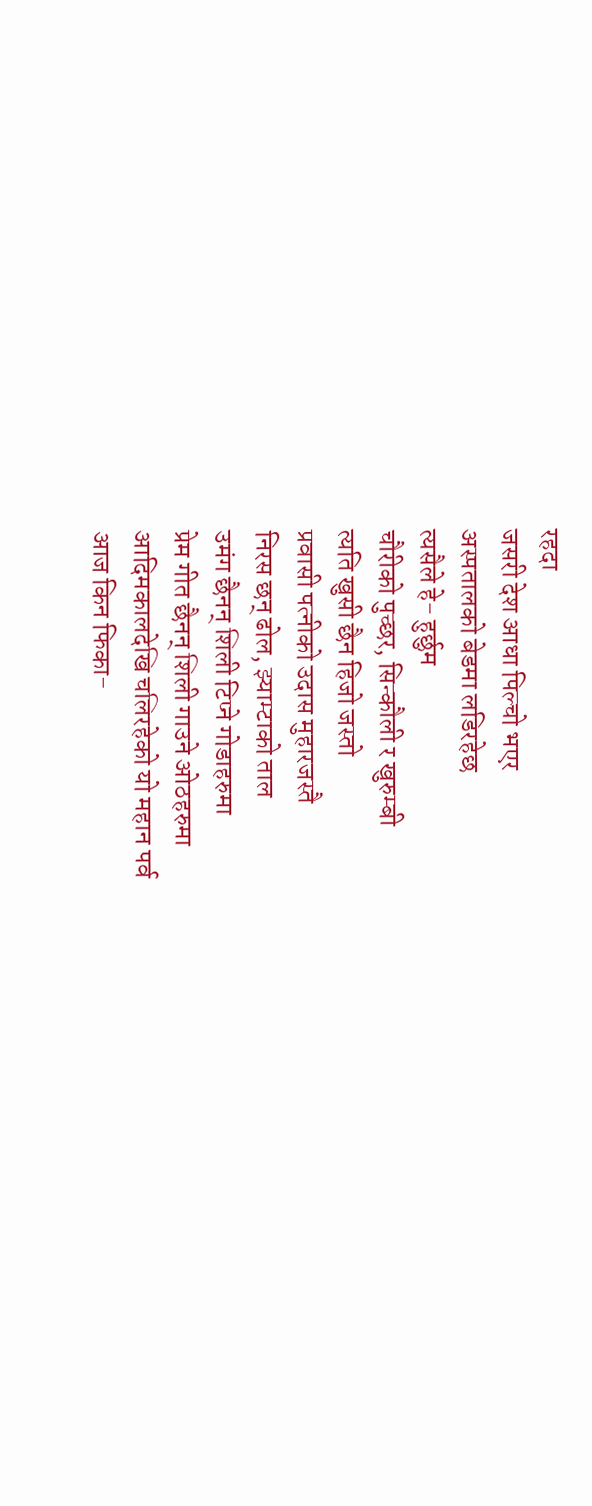रहदा
जसरी देश आधा पिल्चो भएर
अस्पतालको बेडमा लडिरहेछ
त्यसैले हे- हुर्छुम
चौरीको पुच्छर, सिन्कौली र खुरुम्बी
त्यति खुसी छैन हिजो जस्तो
प्रवासी पत्नीको उदास मुहारजस्तै
निरस छन् ढोल, झ्याम्टाको ताल
उमंग छैनन् शिली टिप्ने गोडाहरुमा
प्रेम गीत छैनन् शिली गाउने ओठहरुमा
आदिमकालदेखि चलिरहेको यो महान पर्व
आज किन फिका-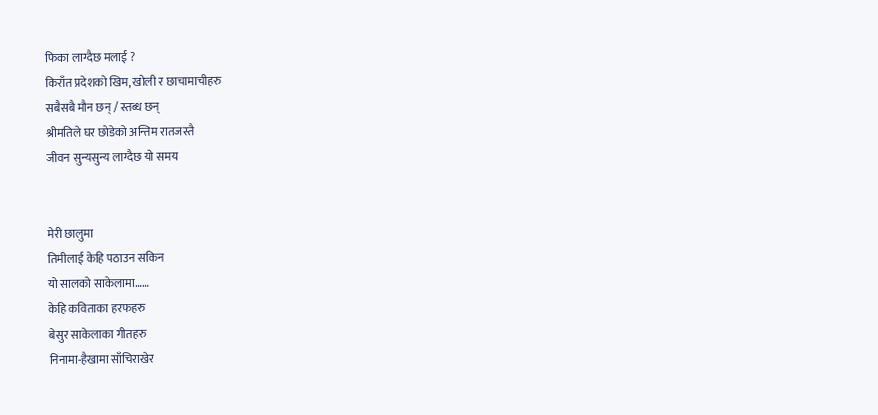फिका लाग्दैछ मलाई ?
किराँत प्रदेशको खिम, खोली र छाचामाचीहरु
सबैसबै मौन छन् / स्तब्ध छन्
श्रीमतिले घर छोडेको अन्तिम रातजस्तै
जीवन सुन्यसुन्य लाग्दैछ यो समय


मेरी छालुमा
तिमीलाई केहि पठाउन सकिन
यो सालको साकेलामा……
केहि कविताका हरफहरु
बेसुर साकेलाका गीतहरु
निनामा-हैखामा साँचिराखेर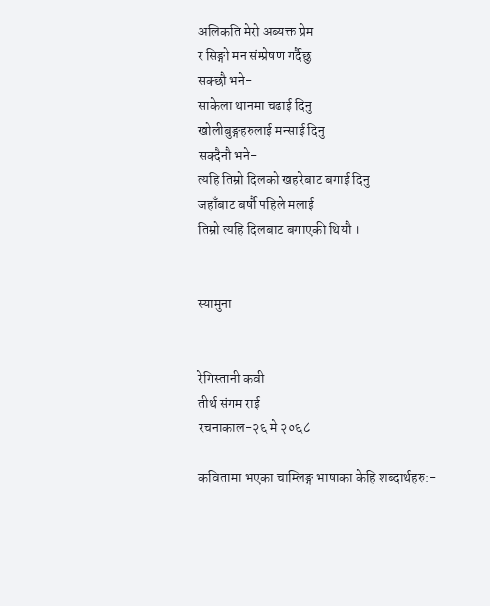अलिकति मेरो अब्यक्त प्रेम
र सिङ्गो मन संम्प्रेषण गर्दैछु
सक्छौ भने-
साकेला थानमा चढाई दिनु
खोलीबुङ्गहरुलाई मन्साई दिनु
सक्दैनौ भने-
त्यहि तिम्रो दिलको खहरेबाट बगाई दिनु
जहाँबाट बर्षौ पहिले मलाई
तिम्रो त्यहि दिलबाट बगाएकी थियौ ।


स्यामुना


रेगिस्तानी कवी
तीर्थ संगम राई
रचनाकाल-२६ मे २०६८

कवितामा भएका चाम्लिङ्ग भाषाका केहि शब्दार्थहरु:-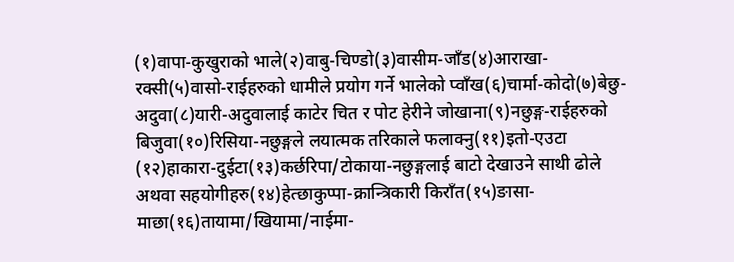(१)वापा-कुखुराको भाले(२)वाबु-चिण्डो(३)वासीम-जाँड(४)आराखा-रक्सी(५)वासो-राईहरुको धामीले प्रयोग गर्ने भालेको प्वाँख(६)चार्मा-कोदो(७)बेछु-अदुवा(८)यारी-अदुवालाई काटेर चित र पोट हेरीने जोखाना(९)नछुङ्ग-राईहरुको बिजुवा(१०)रिसिया-नछुङ्गले लयात्मक तरिकाले फलाक्नु(११)इतो-एउटा (१२)हाकारा-दुईटा(१३)कर्छरिपा/टोकाया-नछुङ्गलाई बाटो देखाउने साथी ढोले अथवा सहयोगीहरु(१४)हेत्छाकुप्पा-क्रान्त्रिकारी किराँत(१५)ङासा-माछा(१६)तायामा/खियामा/नाईमा-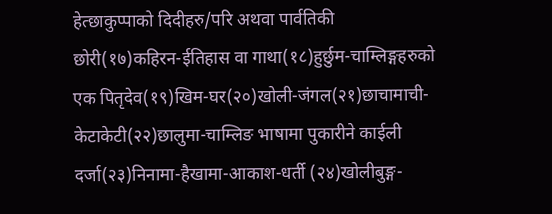हेत्छाकुप्पाको दिदीहरु/परि अथवा पार्वतिकी छोरी(१७)कहिरन-ईतिहास वा गाथा(१८)हुर्छुम-चाम्लिङ्गहरुको एक पितृदेव(१९)खिम-घर(२०)खोली-जंगल(२१)छाचामाची-केटाकेटी(२२)छालुमा-चाम्लिङ भाषामा पुकारीने काईली दर्जा(२३)निनामा-हैखामा-आकाश-धर्ती (२४)खोलीबुङ्ग-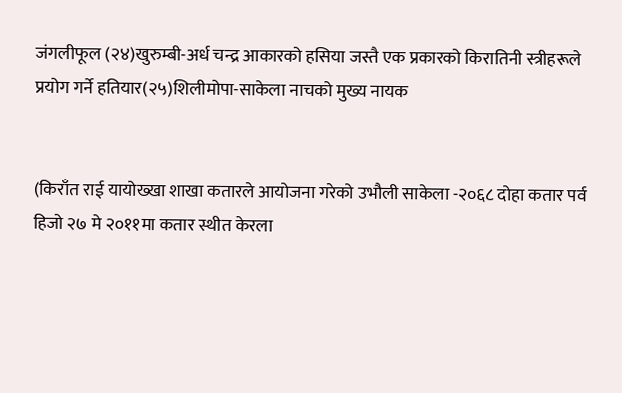जंगलीफूल (२४)खुरुम्बी-अर्ध चन्द्र आकारको हसिया जस्तै एक प्रकारको किरातिनी स्त्रीहरूले प्रयोग गर्ने हतियार(२५)शिलीमोपा-साकेला नाचको मुख्य नायक


(किराँत राई यायोख्खा शाखा कतारले आयोजना गरेको उभौली साकेला -२०६८ दोहा कतार पर्व हिजो २७ मे २०११मा कतार स्थीत केरला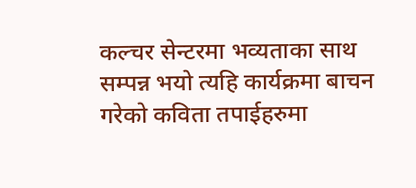कल्चर सेन्टरमा भव्यताका साथ सम्पन्न भयो त्यहि कार्यक्रमा बाचन गरेको कविता तपाईहरुमा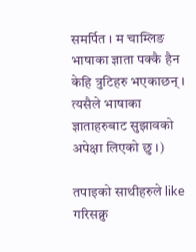समर्पित । म चाम्लिङ भाषाका ज्ञाता पक्कै हैन केहि त्रुटिहरु भएकाछन् । त्यसैले भाषाका ज्ञाताहरुबाट सुझावको अपेक्षा लिएको छु ।)

तपाइको साथीहरुले like गरिसक्नु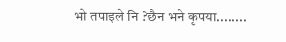भो तपाइले नि ?छैन भने कृपया........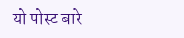यो पोस्ट बारे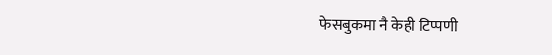फेसबुकमा नै केही टिप्पणी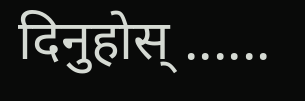दिनुहोस् ......